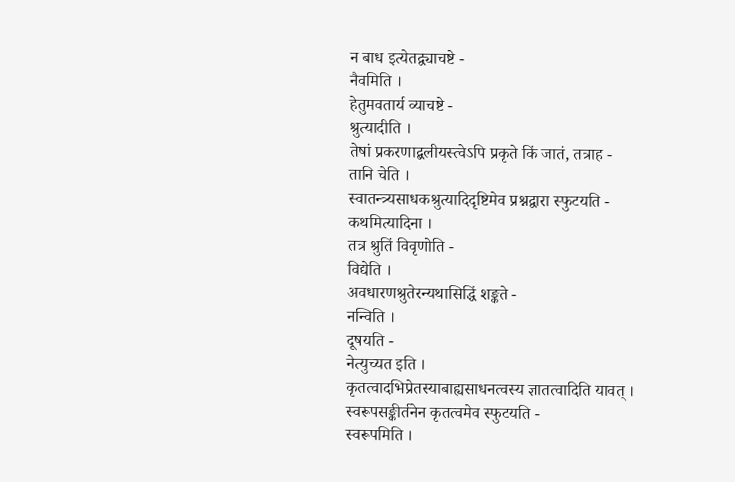न बाध इत्येतद्व्याचष्टे -
नैवमिति ।
हेतुमवतार्य व्याचष्टे -
श्रुत्यादीति ।
तेषां प्रकरणाद्बलीयस्त्वेऽपि प्रकृते किं जातं, तत्राह -
तानि चेति ।
स्वातन्त्र्यसाधकश्रुत्यादिदृष्टिमेव प्रश्नद्वारा स्फुटयति -
कथमित्यादिना ।
तत्र श्रुतिं विवृणोति -
विद्येति ।
अवधारणश्रुतेरन्यथासिद्धिं शङ्कते -
नन्विति ।
दूषयति -
नेत्युच्यत इति ।
कृतत्वादभिप्रेतस्याबाह्यसाधनत्वस्य ज्ञातत्वादिति यावत् ।
स्वरूपसङ्कीर्तनेन कृतत्वमेव स्फुटयति -
स्वरूपमिति ।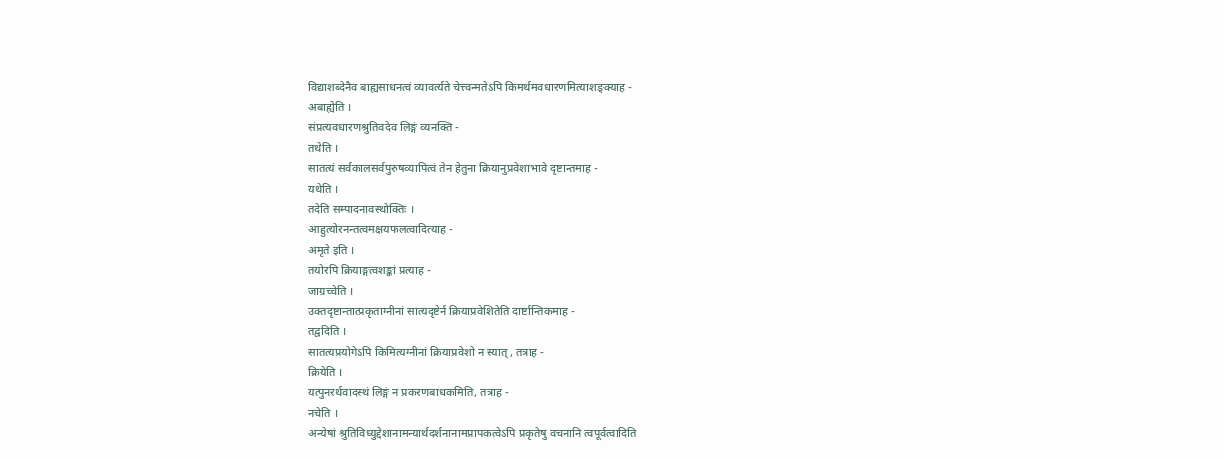विद्याशब्देनैव बाह्यसाधनत्वं व्यावर्त्यते चेत्त्वन्मतेऽपि किमर्थमवधारणमित्याशङ्क्याह -
अबाह्येति ।
संप्रत्यवधारणश्रुतिवदेव लिङ्गं व्यनक्ति -
तथेति ।
सातत्यं सर्वकालसर्वपुरुषव्यापित्वं तेन हेतुना क्रियानुप्रवेशाभावे दृष्टान्तमाह -
यथेति ।
तदेति सम्पादनावस्थोक्तिः ।
आहुत्योरनन्तत्वमक्षयफलत्वादित्याह -
अमृते इति ।
तयोरपि क्रियाङ्गत्वशङ्कां प्रत्याह -
जाग्रच्चेति ।
उक्तदृष्टान्तात्प्रकृताग्नीनां सात्यदृष्टेर्न क्रियाप्रवेशितेति दार्ष्टान्तिकमाह -
तद्वदिति ।
सातत्यप्रयोगेऽपि किमित्यग्नीनां क्रियाप्रवेशो न स्यात् , तत्राह -
क्रियेति ।
यत्पुनरर्थवादस्थं लिङ्गं न प्रकरणबाधकमिति, तत्राह -
नचेति ।
अन्येषां श्रुतिविध्युद्देशानामन्यार्थदर्शनानामप्रापकत्वेऽपि प्रकृतेषु वचनानि त्वपूर्वत्वादिति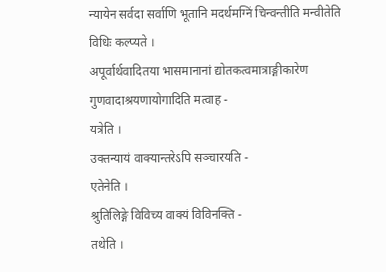न्यायेन सर्वदा सर्वाणि भूतानि मदर्थमग्निं चिन्वन्तीति मन्वीतेति विधिः कल्प्यते ।
अपूर्वार्थवादितया भासमानानां द्योतकत्वमात्राङ्गीकारेण गुणवादाश्रयणायोगादिति मत्वाह -
यत्रेति ।
उक्तन्यायं वाक्यान्तरेऽपि सञ्चारयति -
एतेनेति ।
श्रुतिलिङ्गे विविच्य वाक्यं विविनक्ति -
तथेति ।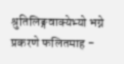श्रुतिलिङ्गवाक्येभ्यो भग्ने प्रकरणे फलितमाह -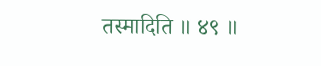तस्मादिति ॥ ४९ ॥